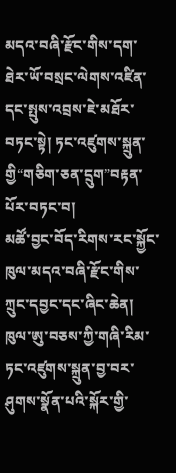མདའ་བཞི་རྫོང་གིས་དག་ཐེར་ཡོ་བསྲང་ལེགས་འཛིན་དང་སྤུས་འབྲས་ཇེ་མཐོར་བཏང་སྟེ། ཏང་འཛུགས་སྐྲུན་གྱི“གཅིག་ཅན་དྲུག”བརྟན་པོར་བཏང་བ།
མཚོ་བྱང་བོད་རིགས་རང་སྐྱོང་ཁུལ་མདའ་བཞི་རྫོང་གིས་ཀྲུང་དབྱང་དང་ཞིང་ཆེན། ཁུལ་ཨུ་བཅས་ཀྱི་གཞི་རིམ་ཏང་འཛུགས་སྐྲུན་བྱ་བར་ཤུགས་སྣོན་པའི་སྐོར་གྱི་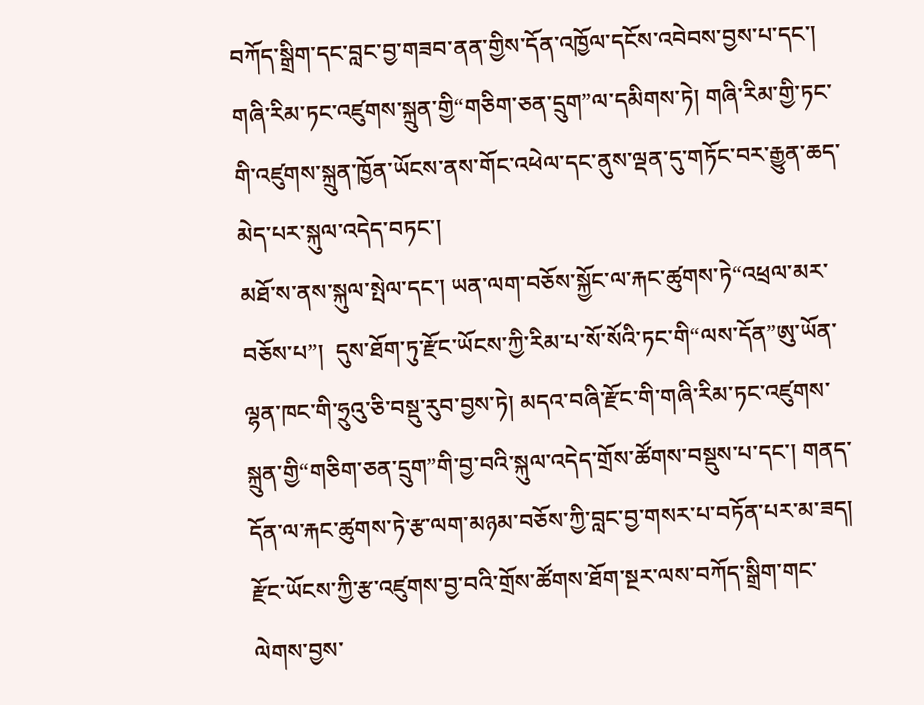བཀོད་སྒྲིག་དང་བླང་བྱ་གཟབ་ནན་གྱིས་དོན་འཁྱོལ་དངོས་འབེབས་བྱས་པ་དང་། གཞི་རིམ་ཏང་འཛུགས་སྐྲུན་གྱི“གཅིག་ཅན་དྲུག”ལ་དམིགས་ཏེ། གཞི་རིམ་གྱི་ཏང་གི་འཛུགས་སྐྲུན་ཁྱོན་ཡོངས་ནས་གོང་འཕེལ་དང་ནུས་ལྡན་དུ་གཏོང་བར་རྒྱུན་ཆད་མེད་པར་སྐུལ་འདེད་བཏང་།
མཐོ་ས་ནས་སྐུལ་སྤེལ་དང་། ཡན་ལག་བཅོས་སྐྱོང་ལ་རྐང་ཚུགས་ཏེ“འཕྲལ་མར་བཅོས་པ”།  དུས་ཐོག་ཏུ་རྫོང་ཡོངས་ཀྱི་རིམ་པ་སོ་སོའི་ཏང་གི“ལས་དོན”ཨུ་ཡོན་ལྷན་ཁང་གི་ཧྲུའུ་ཅི་བསྡུ་རུབ་བྱས་ཏེ། མདའ་བཞི་རྫོང་གི་གཞི་རིམ་ཏང་འཛུགས་སྐྲུན་གྱི“གཅིག་ཅན་དྲུག”གི་བྱ་བའི་སྐུལ་འདེད་གྲོས་ཚོགས་བསྡུས་པ་དང་། གནད་དོན་ལ་རྐང་ཚུགས་ཏེ་རྩ་ལག་མཉམ་བཅོས་ཀྱི་བླང་བྱ་གསར་པ་བཏོན་པར་མ་ཟད། རྫོང་ཡོངས་ཀྱི་རྩ་འཛུགས་བྱ་བའི་གྲོས་ཚོགས་ཐོག་སྔར་ལས་བཀོད་སྒྲིག་གང་ལེགས་བྱས་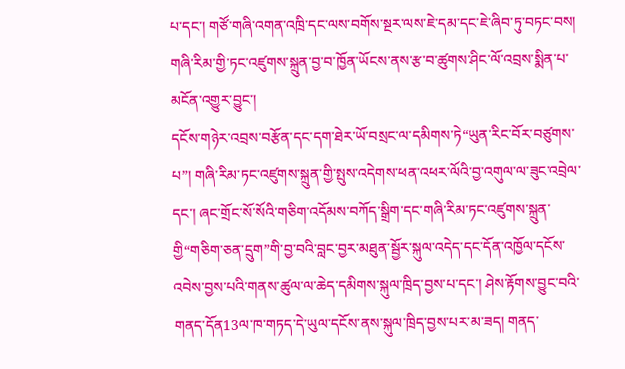པ་དང་། གཙོ་གཞི་འགན་འཁྲི་དང་ལས་བགོས་སྔར་ལས་ཇེ་དམ་དང་ཇེ་ཞིབ་ཏུ་བཏང་བས། གཞི་རིམ་གྱི་ཏང་འཛུགས་སྐྲུན་བྱ་བ་ཁྱོན་ཡོངས་ནས་རྩ་བ་ཚུགས་ཤིང་ལོ་འབྲས་སྨིན་པ་མངོན་འགྱུར་བྱུང་།
དངོས་གཉེར་འབྲས་བརྩོན་དང་དག་ཐེར་ཡོ་བསྲང་ལ་དམིགས་ཏེ“ཡུན་རིང་བོར་བཙུགས་པ”། གཞི་རིམ་ཏང་འཛུགས་སྐྲུན་གྱི་སྤུས་འདེགས་ཕན་འཕར་ལོའི་བྱ་འགུལ་ལ་ཟུང་འབྲེལ་དང་། ཞང་གྲོང་སོ་སོའི་གཅིག་འདོམས་བཀོད་སྒྲིག་དང་གཞི་རིམ་ཏང་འཛུགས་སྐྲུན་གྱི“གཅིག་ཅན་དྲུག”གི་བྱ་བའི་བླང་བྱར་མཐུན་སྦྱོར་སྐུལ་འདེད་དང་དོན་འཁྱོལ་དངོས་འབེས་བྱས་པའི་གནས་ཚུལ་ལ་ཆེད་དམིགས་སྐུལ་ཁྲིད་བྱས་པ་དང་། ཤེས་རྟོགས་བྱུང་བའི་གནད་དོན13ལ་ཁ་གཏད་དེ་ཡུལ་དངོས་ནས་སྐུལ་ཁྲིད་བྱས་པར་མ་ཟད། གནད་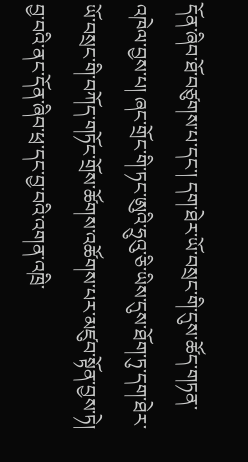དོན་ཞིབ་ཐོ་བཙུགས་པ་དང་། དག་ཐེར་ཡོ་བསྲང་གི་དུས་ཚོད་གཏན་འཁེལ་བྱས་པ། ཞང་གྲོང་གི་ཏང་ཨུའི་ཧྲུའུ་ཅི་ཡིས་དུས་ཐོག་ཏུ་དག་ཐེར་ཡོ་བསྲང་གི་བཀོད་གཏོང་གྲོས་ཚོགས་འཚོགས་པར་མཛུབ་སྟོན་བྱས་ཏེ། བྱ་བའི་ནང་དོན་ཞིབ་ཕྲ་དང་བྱ་བའི་འགན་འཁྲི་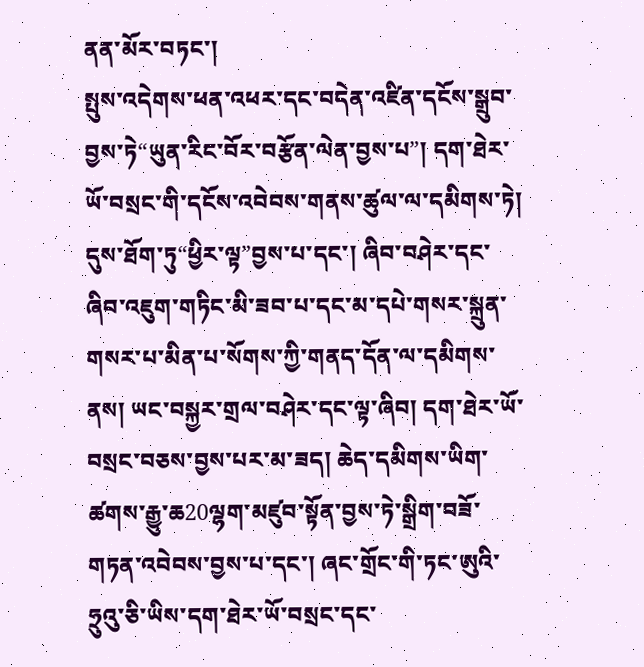ནན་མོར་བཏང་།
སྤུས་འདེགས་ཕན་འཕར་དང་བདེན་འཛིན་དངོས་སྒྲུབ་བྱས་ཏེ“ཡུན་རིང་བོར་བརྩོན་ལེན་བྱས་པ”། དག་ཐེར་ཡོ་བསྲང་གི་དངོས་འབེབས་གནས་ཚུལ་ལ་དམིགས་ཏེ། དུས་ཐོག་ཏུ“ཕྱིར་ལྟ”བྱས་པ་དང་། ཞིབ་བཤེར་དང་ཞིབ་འཇུག་གཏིང་མི་ཟབ་པ་དང་མ་དཔེ་གསར་སྐྲུན་གསར་པ་མིན་པ་སོགས་ཀྱི་གནད་དོན་ལ་དམིགས་ནས། ཡང་བསྐྱར་གྲལ་བཤེར་དང་ལྟ་ཞིབ། དག་ཐེར་ཡོ་བསྲང་བཅས་བྱས་པར་མ་ཟད། ཆེད་དམིགས་ཡིག་ཚགས་རྒྱུ་ཆ20ལྷག་མཛུབ་སྟོན་བྱས་ཏེ་སྒྲིག་བཟོ་གཏན་འབེབས་བྱས་པ་དང་། ཞང་གྲོང་གི་ཏང་ཨུའི་ཧྲུའུ་ཅི་ཡིས་དག་ཐེར་ཡོ་བསྲང་དང་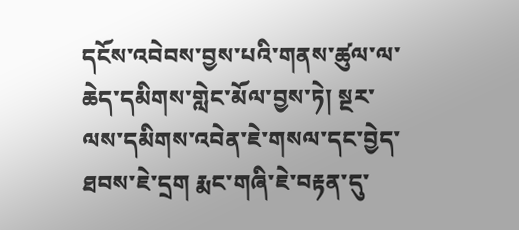དངོས་འབེབས་བྱས་པའི་གནས་ཚུལ་ལ་ཆེད་དམིགས་གླེང་མོལ་བྱས་ཏེ། སྔར་ལས་དམིགས་འབེན་ཇེ་གསལ་དང་བྱེད་ཐབས་ཇེ་དྲག རྨང་གཞི་ཇེ་བརྟན་དུ་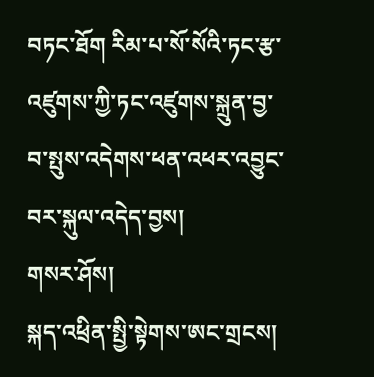བཏང་ཐོག རིམ་པ་སོ་སོའི་ཏང་རྩ་འཛུགས་ཀྱི་ཏང་འཛུགས་སྐྲུན་བྱ་བ་སྤུས་འདེགས་ཕན་འཕར་འབྱུང་བར་སྐུལ་འདེད་བྱས།
གསར་ཤོས།
སྐད་འཕྲིན་སྤྱི་སྟེགས་ཨང་གྲངས།